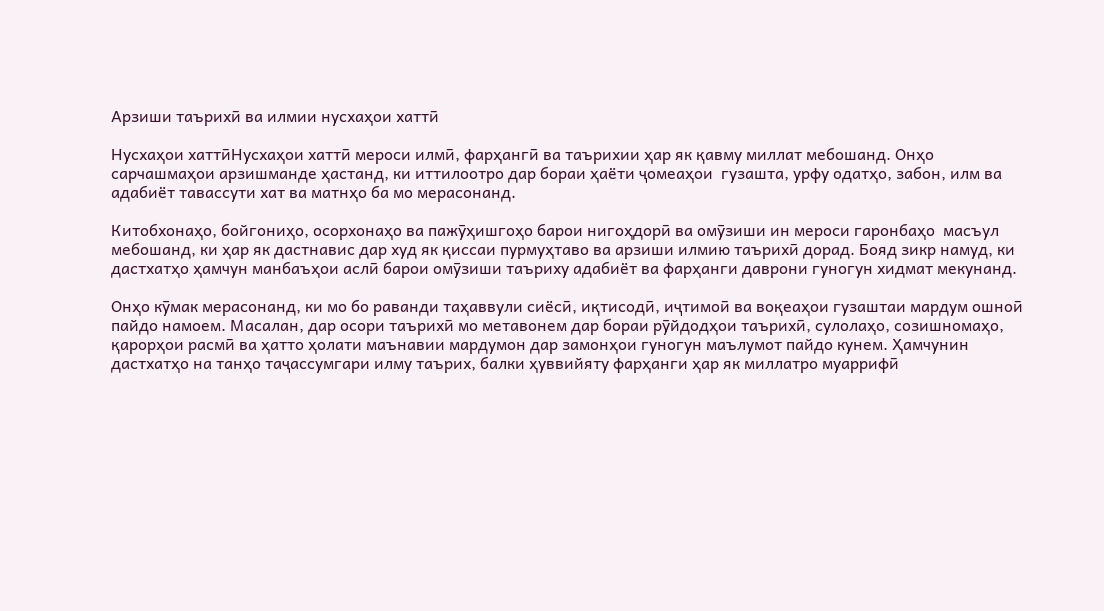Арзиши таърихӣ ва илмии нусхаҳои хаттӣ

Нусхаҳои хаттӣНусхаҳои хаттӣ мероси илмӣ, фарҳангӣ ва таърихии ҳар як қавму миллат мебошанд. Онҳо сарчашмаҳои арзишманде ҳастанд, ки иттилоотро дар бораи ҳаёти ҷомеаҳои  гузашта, урфу одатҳо, забон, илм ва адабиёт тавассути хат ва матнҳо ба мо мерасонанд.

Китобхонаҳо, бойгониҳо, осорхонаҳо ва пажӯҳишгоҳо барои нигоҳдорӣ ва омӯзиши ин мероси гаронбаҳо  масъул мебошанд, ки ҳар як дастнавис дар худ як қиссаи пурмуҳтаво ва арзиши илмию таърихӣ дорад. Бояд зикр намуд, ки дастхатҳо ҳамчун манбаъҳои аслӣ барои омӯзиши таъриху адабиёт ва фарҳанги даврони гуногун хидмат мекунанд.

Онҳо кӯмак мерасонанд, ки мо бо раванди таҳаввули сиёсӣ, иқтисодӣ, иҷтимоӣ ва воқеаҳои гузаштаи мардум ошноӣ пайдо намоем. Масалан, дар осори таърихӣ мо метавонем дар бораи рӯйдодҳои таърихӣ, сулолаҳо, созишномаҳо, қарорҳои расмӣ ва ҳатто ҳолати маънавии мардумон дар замонҳои гуногун маълумот пайдо кунем. Ҳамчунин дастхатҳо на танҳо таҷассумгари илму таърих, балки ҳуввийяту фарҳанги ҳар як миллатро муаррифӣ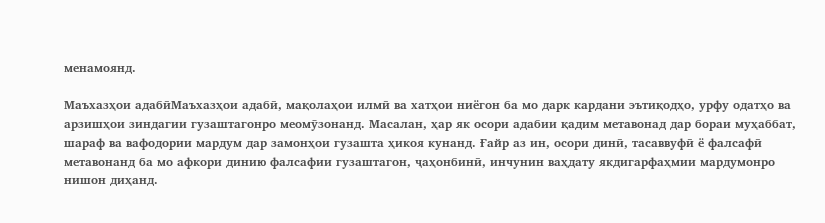менамоянд.

Маъхазҳои адабӣМаъхазҳои адабӣ, мақолаҳои илмӣ ва хатҳои ниёгон ба мо дарк кардани эътиқодҳо, урфу одатҳо ва арзишҳои зиндагии гузаштагонро меомӯзонанд. Масалан, ҳар як осори адабии қадим метавонад дар бораи муҳаббат, шараф ва вафодории мардум дар замонҳои гузашта ҳикоя кунанд. Ғайр аз ин, осори динӣ, тасаввуфӣ ё фалсафӣ метавонанд ба мо афкори динию фалсафии гузаштагон, ҷаҳонбинӣ, инчунин ваҳдату якдигарфаҳмии мардумонро нишон диҳанд.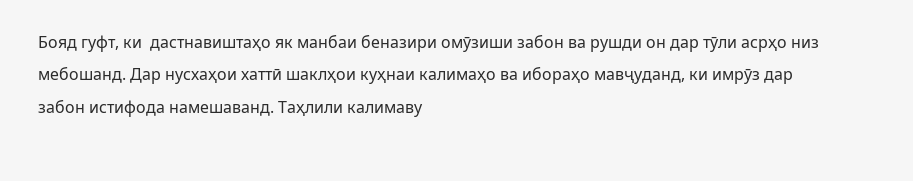Бояд гуфт, ки  дастнавиштаҳо як манбаи беназири омӯзиши забон ва рушди он дар тӯли асрҳо низ мебошанд. Дар нусхаҳои хаттӣ шаклҳои куҳнаи калимаҳо ва ибораҳо мавҷуданд, ки имрӯз дар забон истифода намешаванд. Таҳлили калимаву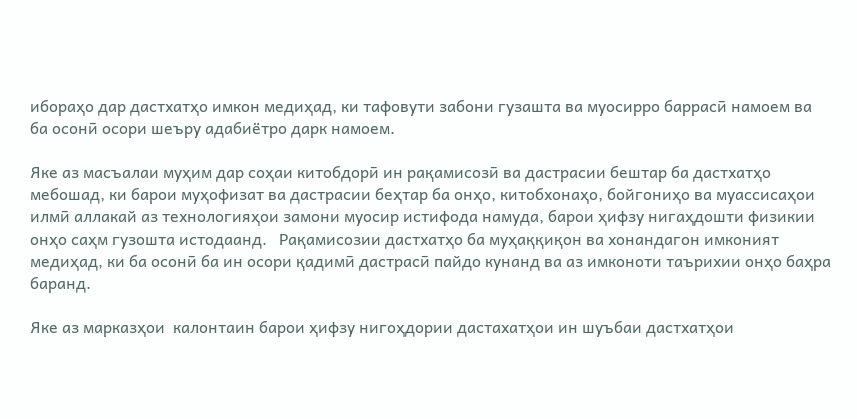ибораҳо дар дастхатҳо имкон медиҳад, ки тафовути забони гузашта ва муосирро баррасӣ намоем ва ба осонӣ осори шеъру адабиётро дарк намоем.

Яке аз масъалаи муҳим дар соҳаи китобдорӣ ин рақамисозӣ ва дастрасии бештар ба дастхатҳо мебошад, ки барои муҳофизат ва дастрасии беҳтар ба онҳо, китобхонаҳо, бойгониҳо ва муассисаҳои илмӣ аллакай аз технологияҳои замони муосир истифода намуда, барои ҳифзу нигаҳдошти физикии онҳо саҳм гузошта истодаанд.   Рақамисозии дастхатҳо ба муҳаққиқон ва хонандагон имконият медиҳад, ки ба осонӣ ба ин осори қадимӣ дастрасӣ пайдо кунанд ва аз имконоти таърихии онҳо баҳра баранд.

Яке аз марказҳои  калонтаин барои ҳифзу нигоҳдории дастахатҳои ин шуъбаи дастхатҳои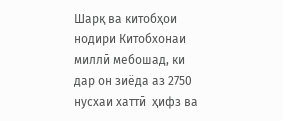Шарқ ва китобҳои нодири Китобхонаи миллӣ мебошад, ки дар он зиёда аз 2750 нусхаи хаттӣ  ҳифз ва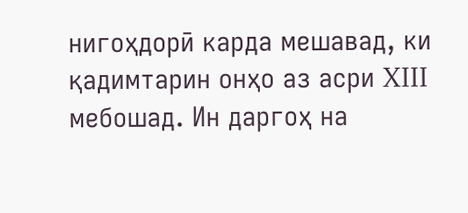нигоҳдорӣ карда мешавад, ки қадимтарин онҳо аз асри XIII мебошад. Ин даргоҳ на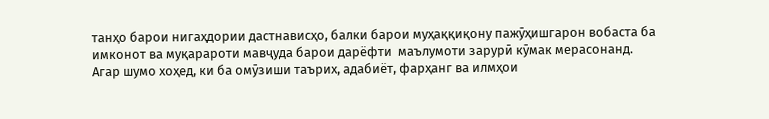танҳо барои нигаҳдории дастнависҳо, балки барои муҳаққиқону пажӯҳишгарон вобаста ба имконот ва муқарароти мавҷуда барои дарёфти  маълумоти зарурӣ кӯмак мерасонанд. Агар шумо хоҳед, ки ба омӯзиши таърих, адабиёт, фарҳанг ва илмҳои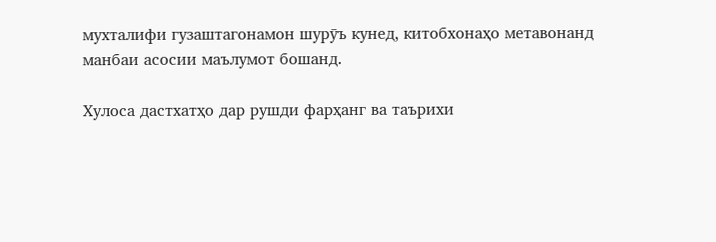мухталифи гузаштагонамон шурӯъ кунед, китобхонаҳо метавонанд манбаи асосии маълумот бошанд.

Хулоса дастхатҳо дар рушди фарҳанг ва таърихи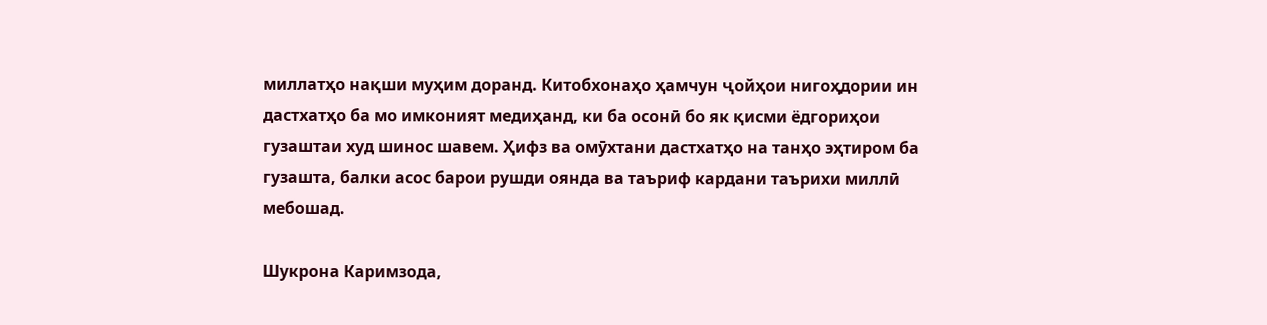миллатҳо нақши муҳим доранд. Китобхонаҳо ҳамчун ҷойҳои нигоҳдории ин дастхатҳо ба мо имконият медиҳанд, ки ба осонӣ бо як қисми ёдгориҳои гузаштаи худ шинос шавем. Ҳифз ва омӯхтани дастхатҳо на танҳо эҳтиром ба гузашта, балки асос барои рушди оянда ва таъриф кардани таърихи миллӣ мебошад.

Шукрона Каримзода,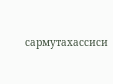сармутахассиси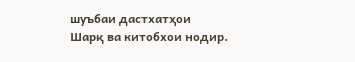шуъбаи дастхатҳои
Шарқ ва китобхои нодир.